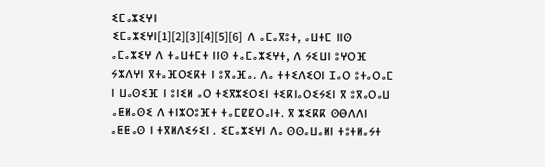ⵉⵎⴰⵣⵉⵖⵏ
ⵉⵎⴰⵣⵉⵖⵏ[1][2][3][4][5][6] ⴷ ⴰⵎⴰⴳⵓⵜ, ⴰⵡⵜⵎ ⵏⵏⵙ ⴰⵎⴰⵣⵉⵖ ⴷ ⵜⴰⵡⵜⵎⵜ ⵏⵏⵙ ⵜⴰⵎⴰⵣⵉⵖⵜ, ⴷ ⵢⵉⵡⵏ ⵓⵖⵔⴼ ⵢⵣⴷⵖⵏ ⴳⵜⴰⴼⵔⵉⴽⵜ ⵏ ⵓⴳⴰⴼⴰ. ⴷⴰ ⵜⵜⵉⴷⵉⵔⵏ ⵊⴰⵔ ⵓⵜⴰⵔⴰⵎ ⵏ ⵡⴰⵙⵉⴼ ⵏ ⵓⵏⵉⵍ ⴰⵔ ⵜⵉⴳⵣⵉⵔⵉⵏ ⵜⵉⴽⵏⴰⵔⵉⵢⵉⵏ ⴳ ⵓⴳⴰⵔⴰⵡ ⴰⵟⵍⴰⵙⵉ ⴷ ⵜⵏⵣⵔⵓⴼⵜ ⵜⴰⵎⵇⵇⵔⴰⵏⵜ. ⴳ ⵣⵉⴽⴽ ⵙⴱⴷⴷⵏ ⴰⵟⵟⴰⵙ ⵏ ⵜⴳⵍⴷⵉⵢⵉⵏ . ⵉⵎⴰⵣⵉⵖⵏ ⴷⴰ ⵙⵙⴰⵡⴰⵍⵏ ⵜⵓⵜⵍⴰⵢⵜ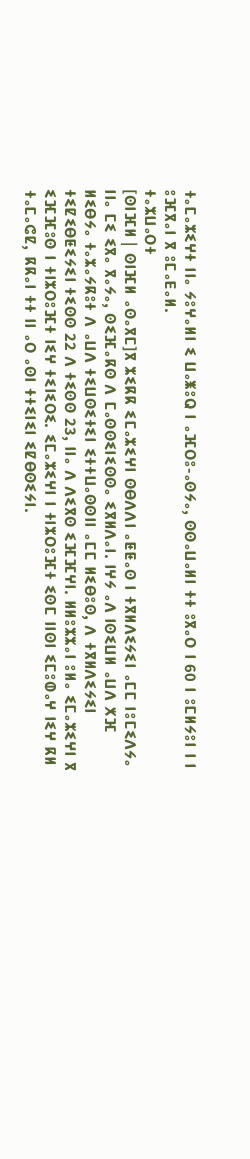ⵜⴰⵎⴰⵣⵉⵖⵜ ⵏⵏⴰ ⵢⵓⵖⴰⵍⵏ ⵉ ⵡⴰⵥⵓⵕ ⵏ ⴰⴼⵔⵓ-ⴰⵙⵢⴰ, ⵙⵙⴰⵡⴰⵍⵏ ⵜⵜ ⵓⴳⴰⵔ ⵏ 60 ⵏ ⵓⵎⵍⵢⵓⵏ ⵏ ⵏ ⵓⴼⴳⴰⵏ ⴳ ⵓⵎⴰⴹⴰⵍ.
ⵜⴰⵣⵡⴰⵔⵜ
[ⵙⵏⴼⵍ | ⵙⵏⴼⵍ ⴰⵙⴰⴳⵎ]ⴳ ⵣⵉⴽⴽ ⵉⵎⴰⵣⵉⵖⵏ ⵙⴱⴷⴷⵏ ⴰⵟⵟⴰⵙ ⵏ ⵜⴳⵍⴷⵉⵢⵉⵏ ⴰⵎⵎ ⵏⵓⵎⵉⴷⵢⴰ ⵏⵏⴰ ⵎⵉ ⵉⴳⴰ ⴳⴰⵢⴰ, ⵙⵉⴼⴰⴽⵙ ⴷ ⵎⴰⵙⵙⵉⵏⵉⵙⵙⴰ ⵉⴳⵍⴷⴰⵏ. ⵏⵖⵢ ⴰⴷ ⵏⵙⵉⵡⵍ ⴰⵡⴷ ⵅⴼ ⵍⵉⴱⵢⴰ ⵜⴰⵣⴰⵢⴽⵓⵜ ⴷ ⴰⵡⴷ ⵜⵉⵡⵙⵉⵜⵉⵏ ⵉⵜⵜⵡⴰⵙⵙⵏⵏ ⴰⵎⵎ ⵍⵉⴱⵓⵙ, ⴷ ⵜⴳⵍⴷⵉⵢⵉⵏ ⵜⵉⵇⵉⴱⵟⵉⵢⵉⵏ ⵜⵉⵙⵙ 22 ⴷ ⵜⵉⵙⵙ 23, ⵏⵏⴰ ⴷ ⴷⵉⴳⵙ ⵉⴼⴼⵖⵏ. ⵍⵍⵓⵣⵣⴰⵏ ⵓⵍⴰ ⵉⵎⴰⵣⵉⵖⵏ ⴳ ⵉⴼⴼⵓⵙ ⵏ ⵜⵏⵣⵔⵓⴼⵜ ⵏⵉⵖ ⵜⵉⵏⵉⵔⵉ. ⵉⵎⴰⵣⵉⵖⵏ ⵏ ⵜⵏⵣⵔⵓⴼⵜ ⵉⵙⵎ ⵏⵏⵙⵏ ⵉⵎⵓⵀⴰⵖ ⵏⵉⵖ ⴽⵍ ⵜⴰⵎⴰⵛⵇ, ⴽⴽⴰⵏ ⵜⵜ ⵏⵏ ⴰⵔ ⴰⵙⵏ ⵜⵜⵉⵏⵉⵏ ⵉⵇⴱⵙⵉⵢⵏ.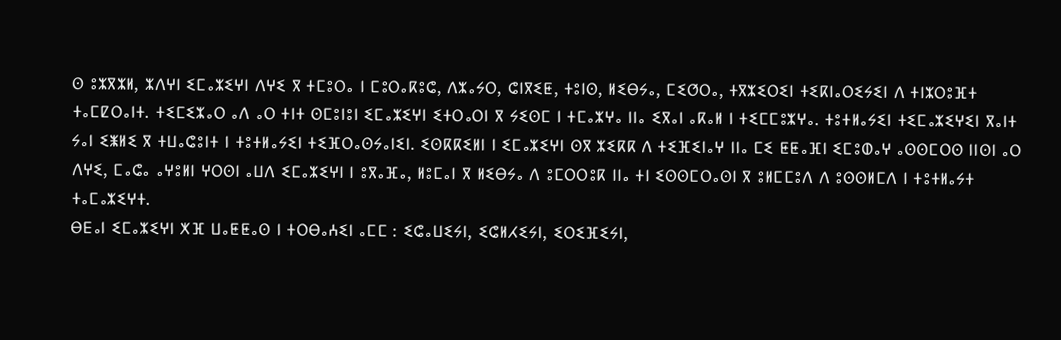ⵙ ⵓⵣⴳⵣⵍ, ⵣⴷⵖⵏ ⵉⵎⴰⵣⵉⵖⵏ ⴷⵖⵉ ⴳ ⵜⵎⵓⵔⴰ ⵏ ⵎⵓⵔⴰⴽⵓⵛ, ⴷⵣⴰⵢⵔ, ⵛⵏⴳⵉⵟ, ⵜⵓⵏⵙ, ⵍⵉⴱⵢⴰ, ⵎⵉⵚⵔⴰ, ⵜⴳⵣⵉⵔⵉⵏ ⵜⵉⴽⵏⴰⵔⵉⵢⵉⵏ ⴷ ⵜⵏⵣⵔⵓⴼⵜ ⵜⴰⵎⵇⵔⴰⵏⵜ. ⵜⵉⵎⵉⵣⴰⵔ ⴰⴷ ⴰⵔ ⵜⵏⵜ ⵙⵎⵓⵏⵓⵏ ⵉⵎⴰⵣⵉⵖⵏ ⵉⵜⵔⴰⵔⵏ ⴳ ⵢⵉⵙⵎ ⵏ ⵜⵎⴰⵣⵖⴰ ⵏⵏⴰ ⵉⴳⴰⵏ ⴰⴽⴰⵍ ⵏ ⵜⵉⵎⵎⵓⵣⵖⴰ. ⵜⵓⵜⵍⴰⵢⵉⵏ ⵜⵉⵎⴰⵣⵉⵖⵉⵏ ⴳⴰⵏⵜ ⵢⴰⵏ ⵉⵥⵍⵉ ⴳ ⵜⵡⴰⵛⵓⵏⵜ ⵏ ⵜⵓⵜⵍⴰⵢⵉⵏ ⵜⵉⴼⵔⴰⵙⵢⴰⵏⵉⵏ. ⵉⵙⴽⴽⵉⵍⵏ ⵏ ⵉⵎⴰⵣⵉⵖⵏ ⵙⴳ ⵣⵉⴽⴽ ⴷ ⵜⵉⴼⵉⵏⴰⵖ ⵏⵏⴰ ⵎⵉ ⵟⵟⴰⴼⵏ ⵉⵎⵓⵀⴰⵖ ⴰⵙⵙⵎⵔⵙ ⵏⵏⵙⵏ ⴰⵔ ⴷⵖⵉ, ⵎⴰⵛⴰ ⴰⵖⵓⵍⵏ ⵖⵔⵙⵏ ⴰⵡⴷ ⵉⵎⴰⵣⵉⵖⵏ ⵏ ⵓⴳⴰⴼⴰ, ⵍⵓⵎⴰⵏ ⴳ ⵍⵉⴱⵢⴰ ⴷ ⵓⵎⵔⵔⵓⴽ ⵏⵏⴰ ⵜⵏ ⵉⵙⵙⵎⵔⴰⵙⵏ ⴳ ⵓⵍⵎⵎⵓⴷ ⴷ ⵓⵙⵙⵍⵎⴷ ⵏ ⵜⵓⵜⵍⴰⵢⵜ ⵜⴰⵎⴰⵣⵉⵖⵜ.
ⴱⴹⴰⵏ ⵉⵎⴰⵣⵉⵖⵏ ⵅⴼ ⵡⴰⵟⵟⴰⵙ ⵏ ⵜⵔⴱⴰⵄⵉⵏ ⴰⵎⵎ : ⵉⵛⴰⵡⵉⵢⵏ, ⵉⵛⵍⵃⵉⵢⵏ, ⵉⵔⵉⴼⵉⵢⵏ,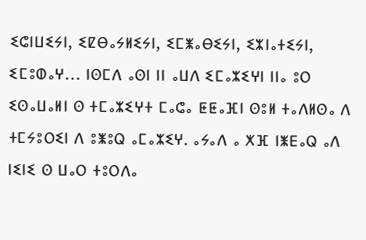ⵉⵛⵏⵡⵉⵢⵏ, ⵉⵇⴱⴰⵢⵍⵉⵢⵏ, ⵉⵎⵥⴰⴱⵉⵢⵏ, ⵉⵣⵏⴰⵜⵉⵢⵏ, ⵉⵎⵓⵀⴰⵖ… ⵏⵙⵎⴷ ⴰⵙⵏ ⵏⵏ ⴰⵡⴷ ⵉⵎⴰⵣⵉⵖⵏ ⵏⵏⴰ ⵓⵔ ⵉⵙⴰⵡⴰⵍⵏ ⵙ ⵜⵎⴰⵣⵉⵖⵜ ⵎⴰⵛⴰ ⵟⵟⴰⴼⵏ ⵙⵓⵍ ⵜⴰⴷⵍⵙⴰ ⴷ ⵜⵎⵢⵓⵔⵉⵏ ⴷ ⵓⵥⵓⵕ ⴰⵎⴰⵣⵉⵖ. ⴰⵢⴰⴷ ⴰ ⵅⴼ ⵏⵥⴹⴰⵕ ⴰⴷ ⵏⵉⵏⵉ ⵙ ⵡⴰⵔ ⵜⵓⵔⴷⴰ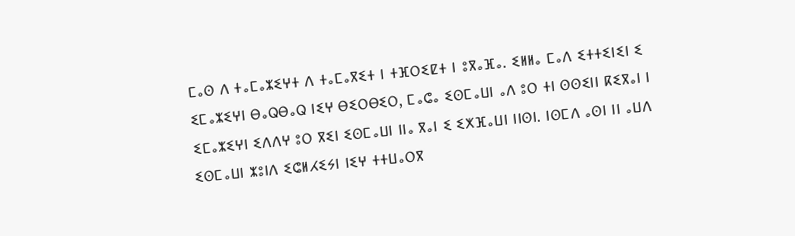ⵎⴰⵙ ⴷ ⵜⴰⵎⴰⵣⵉⵖⵜ ⴷ ⵜⴰⵎⴰⴳⵉⵜ ⵏ ⵜⴼⵔⵉⵇⵜ ⵏ ⵓⴳⴰⴼⴰ. ⵉⵍⵍⴰ ⵎⴰⴷ ⵉⵜⵜⵉⵏⵉⵏ ⵉ ⵉⵎⴰⵣⵉⵖⵏ ⴱⴰⵕⴱⴰⵕ ⵏⵉⵖ ⴱⵉⵔⴱⵉⵔ, ⵎⴰⵛⴰ ⵉⵙⵎⴰⵡⵏ ⴰⴷ ⵓⵔ ⵜⵏ ⵙⵙⵉⵏⵏ ⴽⵉⴳⴰⵏ ⵏ ⵉⵎⴰⵣⵉⵖⵏ ⵉⴷⴷⵖ ⵓⵔ ⴳⵉⵏ ⵉⵙⵎⴰⵡⵏ ⵏⵏⴰ ⴳⴰⵏ ⵉ ⵉⵅⴼⴰⵡⵏ ⵏⵏⵙⵏ. ⵏⵙⵎⴷ ⴰⵙⵏ ⵏⵏ ⴰⵡⴷ ⵉⵙⵎⴰⵡⵏ ⵣⵓⵏⴷ ⵉⵛⵍⵃⵉⵢⵏ ⵏⵉⵖ ⵜⵜⵡⴰⵔⴳ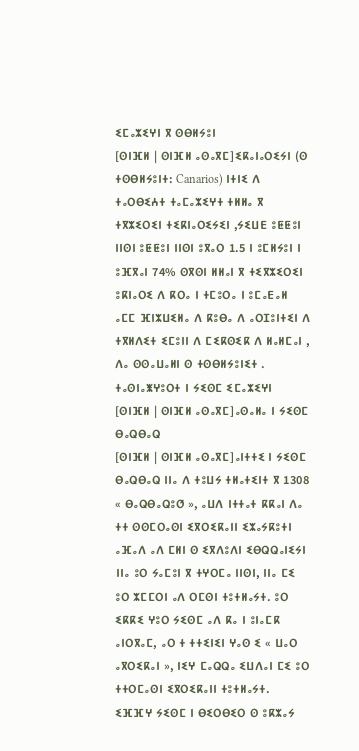ⵉⵎⴰⵣⵉⵖⵏ ⴳ ⵙⴱⵍⵢⵓⵏ
[ⵙⵏⴼⵍ | ⵙⵏⴼⵍ ⴰⵙⴰⴳⵎ]ⵉⴽⴰⵏⴰⵔⵉⵢⵏ (ⵙ ⵜⵙⴱⵍⵢⵓⵏⵜ: Canarios) ⵏⵜⵏⵉ ⴷ ⵜⴰⵔⴱⵉⵄⵜ ⵜⴰⵎⴰⵣⵉⵖⵜ ⵜⵍⵍⴰ ⴳ ⵜⴳⵣⵉⵔⵉⵏ ⵜⵉⴽⵏⴰⵔⵉⵢⵉⵏ ,ⵢⵉⵡⴹ ⵓⵟⵟⵓⵏ ⵏⵏⵙⵏ ⵓⵟⵟⵓⵏ ⵏⵏⵙⵏ ⵓⴳⴰⵔ 1.5 ⵏ ⵓⵎⵍⵢⵓⵏ ⵏ ⵓⴼⴳⴰⵏ 74% ⵙⴳⵙⵏ ⵍⵍⴰⵏ ⴳ ⵜⵉⴳⵣⵉⵔⵉⵏ ⵓⴽⵏⴰⵔⵉ ⴷ ⴽⵔⴰ ⵏ ⵜⵎⵓⵔⴰ ⵏ ⵓⵎⴰⴹⴰⵍ ⴰⵎⵎ ⴼⵏⵣⵡⵉⵍⴰ ⴷ ⴽⵓⴱⴰ ⴷ ⴰⵔⵊⵓⵏⵜⵉⵏ ⴷ ⵜⴳⵍⴷⵉⵜ ⵉⵎⵓⵏⵏ ⴷ ⵎⵉⴽⵙⵉⴽ ⴷ ⵍⴰⵍⵎⴰⵏ , ⴷⴰ ⵙⵙⴰⵡⴰⵍⵏ ⵙ ⵜⵙⴱⵍⵢⵓⵏⵉⵜ .
ⵜⴰⵙⵏⴰⵥⵖⵓⵔⵜ ⵏ ⵢⵉⵙⵎ ⵉⵎⴰⵣⵉⵖⵏ
[ⵙⵏⴼⵍ | ⵙⵏⴼⵍ ⴰⵙⴰⴳⵎ]ⴰⵙⴰⵍⴰ ⵏ ⵢⵉⵙⵎ ⴱⴰⵕⴱⴰⵕ
[ⵙⵏⴼⵍ | ⵙⵏⴼⵍ ⴰⵙⴰⴳⵎ]ⴰⵏⵜⵜⵉ ⵏ ⵢⵉⵙⵎ ⴱⴰⵕⴱⴰⵕ ⵏⵏⴰ ⴷ ⵜⵓⵡⵢ ⵜⵍⴰⵜⵉⵏⵜ ⴳ 1308 « ⴱⴰⵕⴱⴰⵕⵓⵚ », ⴰⵡⴷ ⵏⵜⵜⴰⵜ ⴽⴽⴰⵏ ⴷⴰ ⵜⵜ ⵙⵙⵎⵔⴰⵙⵏ ⵉⴳⵔⵉⴽⴰⵏⵏ ⵉⵣⴰⵢⴽⵓⵜⵏ ⴰⴼⴰⴷ ⴰⴷ ⵎⵍⵏ ⵙ ⵉⴳⴷⵓⴷⵏ ⵉⴱⵕⵕⴰⵏⵉⵢⵏ ⵏⵏⴰ ⵓⵔ ⵢⴰⵎⵓⵏ ⴳ ⵜⵖⵔⵎⴰ ⵏⵏⵙⵏ, ⵏⵏⴰ ⵎⵉ ⵓⵔ ⵣⵎⵎⵔⵏ ⴰⴷ ⵔⵎⵙⵏ ⵜⵓⵜⵍⴰⵢⵜ. ⵓⵔ ⵉⴽⴽⵉ ⵖⵓⵔ ⵢⵉⵙⵎ ⴰⴷ ⴽⴰ ⵏ ⵓⵏⴰⵎⴽ ⴰⵏⵔⴳⴰⵎ, ⴰⵔ ⵜ ⵜⵜⵉⵏⵉⵏ ⵖⴰⵙ ⵉ « ⵡⴰⵔ ⴰⴳⵔⵉⴽⴰⵏ », ⵏⵉⵖ ⵎⴰⵕⵕⴰ ⵉⵡⴷⴰⵏ ⵎⵉ ⵓⵔ ⵜⵜⵔⵎⴰⵙⵏ ⵉⴳⵔⵉⴽⴰⵏⵏ ⵜⵓⵜⵍⴰⵢⵜ.
ⵉⴼⴼⵖ ⵢⵉⵙⵎ ⵏ ⴱⵉⵔⴱⵉⵔ ⵙ ⵓⴽⵣⴰⵢ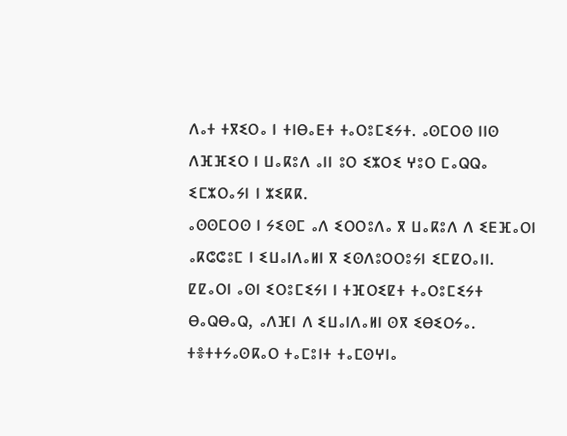ⴷⴰⵜ ⵜⴳⵉⵔⴰ ⵏ ⵜⵏⴱⴰⴹⵜ ⵜⴰⵔⵓⵎⵉⵢⵜ. ⴰⵙⵎⵔⵙ ⵏⵏⵙ ⴷⴼⴼⵉⵔ ⵏ ⵡⴰⴽⵓⴷ ⴰⵏⵏ ⵓⵔ ⵉⵣⵔⵉ ⵖⵓⵔ ⵎⴰⵕⵕⴰ ⵉⵎⵣⵔⴰⵢⵏ ⵏ ⵣⵉⴽⴽ.
ⴰⵙⵙⵎⵔⵙ ⵏ ⵢⵉⵙⵎ ⴰⴷ ⵉⵔⵔⵓⴷⴰ ⴳ ⵡⴰⴽⵓⴷ ⴷ ⵉⴹⴼⴰⵔⵏ ⴰⴽⵛⵛⵓⵎ ⵏ ⵉⵡⴰⵏⴷⴰⵍⵏ ⴳ ⵉⵙⴷⵓⵔⵔⵓⵢⵏ ⵉⵎⵇⵔⴰⵏⵏ. ⵇⵇⴰⵔⵏ ⴰⵙⵏ ⵉⵔⵓⵎⵉⵢⵏ ⵏ ⵜⴼⵔⵉⵇⵜ ⵜⴰⵔⵓⵎⵉⵢⵜ ⴱⴰⵕⴱⴰⵕ, ⴰⴷⴼⵏ ⴷ ⵉⵡⴰⵏⴷⴰⵍⵏ ⵙⴳ ⵉⴱⵉⵔⵢⴰ. ⵜⴻⵜⵜⵢⴰⵙⴽⴰⵔ ⵜⴰⵎⵓⵏⵜ ⵜⴰⵎⵙⵖⵏⴰ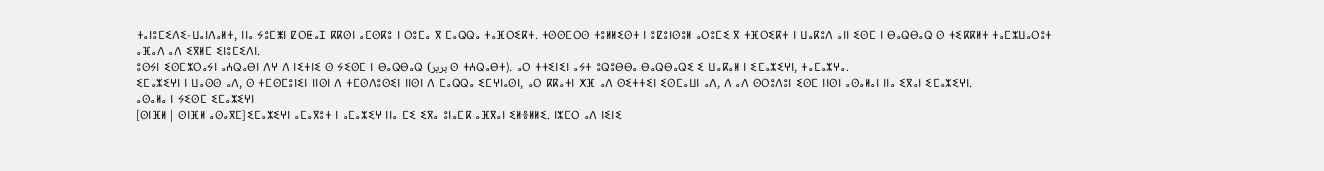ⵜⴰⵏⵓⵎⵉⴷⵉ-ⵡⴰⵏⴷⴰⵍⵜ, ⵏⵏⴰ ⵢⵓⵎⵥⵏ ⵇⵔⵟⴰⵊ ⴽⴽⵙⵏ ⴰⵎⵙⴽⵓ ⵏ ⵔⵓⵎⴰ ⴳ ⵎⴰⵕⵕⴰ ⵜⴰⴼⵔⵉⴽⵜ. ⵜⵙⵙⵎⵔⵙ ⵜⵓⵍⵍⵉⵙⵜ ⵏ ⵓⵇⵓⵏⵙⵓⵍ ⴰⵔⵓⵎⵉ ⴳ ⵜⴼⵔⵉⴽⵜ ⵏ ⵡⴰⴽⵓⴷ ⴰⵏⵏ ⵉⵙⵎ ⵏ ⴱⴰⵕⴱⴰⵕ ⵙ ⵜⵉⴽⴽⵍⵜ ⵜⴰⵎⵣⵡⴰⵔⵓⵜ ⴰⴼⴰⴷ ⴰⴷ ⵉⴳⵍⵎ ⵉⵏⵓⵎⵉⴷⵏ.
ⵓⵙⵢⵏ ⵉⵙⵎⵣⵔⴰⵢⵏ ⴰⵄⵕⴰⴱⵏ ⴷⵖ ⴷ ⵏⵉⵜⵏⵉ ⵙ ⵢⵉⵙⵎ ⵏ ⴱⴰⵕⴱⴰⵕ (بربر ⵙ ⵜⵄⵕⴰⴱⵜ). ⴰⵔ ⵜⵜⵉⵏⵉⵏ ⴰⵢⵜ ⵓⵕⵓⴱⴱⴰ ⴱⴰⵕⴱⴰⵕⵉ ⵉ ⵡⴰⴽⴰⵍ ⵏ ⵉⵎⴰⵣⵉⵖⵏ, ⵜⴰⵎⴰⵣⵖⴰ.
ⵉⵎⴰⵣⵉⵖⵏ ⵏ ⵡⴰⵙⵙ ⴰⴷ, ⵙ ⵜⵎⵙⵎⵓⵏⵉⵏ ⵏⵏⵙⵏ ⴷ ⵜⵎⵙⴷⵓⵙⵉⵏ ⵏⵏⵙⵏ ⴷ ⵎⴰⵕⵕⴰ ⵉⵎⵖⵏⴰⵙⵏ, ⴰⵔ ⴽⴽⴰⵜⵏ ⵅⴼ ⴰⴷ ⵙⵉⵜⵜⵉⵏ ⵉⵙⵎⴰⵡⵏ ⴰⴷ, ⴷ ⴰⴷ ⵙⵔⵓⴷⵓⵏ ⵉⵙⵎ ⵏⵏⵙⵏ ⴰⵙⴰⵍⴰⵏ ⵏⵏⴰ ⵉⴳⴰⵏ ⵉⵎⴰⵣⵉⵖⵏ.
ⴰⵙⴰⵍⴰ ⵏ ⵢⵉⵙⵎ ⵉⵎⴰⵣⵉⵖⵏ
[ⵙⵏⴼⵍ | ⵙⵏⴼⵍ ⴰⵙⴰⴳⵎ]ⵉⵎⴰⵣⵉⵖⵏ ⴰⵎⴰⴳⵓⵜ ⵏ ⴰⵎⴰⵣⵉⵖ ⵏⵏⴰ ⵎⵉ ⵉⴳⴰ ⵓⵏⴰⵎⴽ ⴰⴼⴳⴰⵏ ⵉⵍⴻⵍⵍⵉ. ⵏⵣⵎⵔ ⴰⴷ ⵏⵉⵏⵉ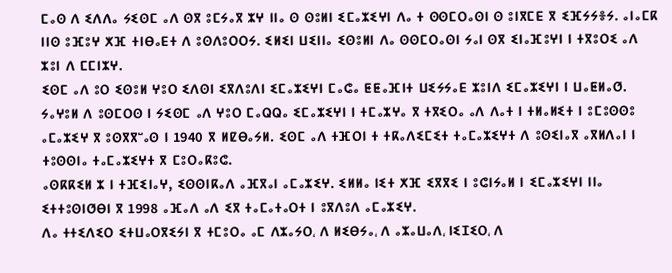ⵎⴰⵙ ⴷ ⵉⴷⴷⴰ ⵢⵉⵙⵎ ⴰⴷ ⵙⴳ ⵓⵎⵢⴰⴳ ⵣⵖ ⵏⵏⴰ ⵙ ⵙⵓⵍⵏ ⵉⵎⴰⵣⵉⵖⵏ ⴷⴰ ⵜ ⵙⵙⵎⵔⴰⵙⵏ ⵙ ⵓⵏⴳⵎⴹ ⴳ ⵉⴼⵢⵢⴻⵢ. ⴰⵏⴰⵎⴽ ⵏⵏⵙ ⵓⴼⵓⵖ ⵅⴼ ⵜⵏⴱⴰⴹⵜ ⴷ ⵓⵙⴷⵓⵔⵔⵢ. ⵉⵍⵉⵏ ⵡⵉⵏⵏⴰ ⵉⵙⵓⵍⵏ ⴷⴰ ⵙⵙⵎⵔⴰⵙⵏ ⵢⴰⵏ ⵙⴳ ⵉⵏⴰⴼⵓⵖⵏ ⵏ ⵜⴳⵓⵔⵉ ⴰⴷ ⵣⵓⵏ ⴷ ⵎⵎⵏⵣⵖ.
ⵉⵙⵎ ⴰⴷ ⵓⵔ ⵉⵙⵓⵍ ⵖⵓⵔ ⵉⴷⵙⵏ ⵉⴳⴷⵓⴷⵏ ⵉⵎⴰⵣⵉⵖⵏ ⵎⴰⵛⴰ ⵟⵟⴰⴼⵏⵜ ⵡⵉⵢⵢⴰⴹ ⵣⵓⵏⴷ ⵉⵎⴰⵣⵉⵖⵏ ⵏ ⵡⴰⵟⵍⴰⵚ. ⵢⴰⵖⵓⵍ ⴷ ⵓⵙⵎⵔⵙ ⵏ ⵢⵉⵙⵎ ⴰⴷ ⵖⵓⵔ ⵎⴰⵕⵕⴰ ⵉⵎⴰⵣⵉⵖⵏ ⵏ ⵜⵎⴰⵣⵖⴰ ⴳ ⵜⴳⵉⵔⴰ ⴰⴷ ⴷⴰⵜ ⵏ ⵜⵍⴰⵍⵉⵜ ⵏ ⵓⵎⵓⵙⵙⵓ ⴰⵎⴰⵣⵉⵖ ⴳ ⵓⵙⴳⴳⵯⴰⵙ ⵏ 1940 ⴳ ⵍⵇⴱⴰⵢⵍ. ⵉⵙⵎ ⴰⴷ ⵜⴼⵔⵏ ⵜ ⵜⴽⴰⴷⵉⵎⵉⵜ ⵜⴰⵎⴰⵣⵉⵖⵜ ⴷ ⵓⵙⵉⵏⴰⴳ ⴰⴳⵍⴷⴰⵏ ⵏ ⵜⵓⵙⵙⵏⴰ ⵜⴰⵎⴰⵣⵉⵖⵜ ⴳ ⵎⵓⵔⴰⴽⵓⵛ.
ⴰⵙⴽⴽⵉⵍ ⵣ ⵏ ⵜⴼⵉⵏⴰⵖ, ⵉⵙⵙⵏⴽⴰⴷ ⴰⴼⴳⴰⵏ ⴰⵎⴰⵣⵉⵖ. ⵉⵍⵍⴰ ⵏⵉⵜ ⵅⴼ ⵉⴳⴳⵉ ⵏ ⵓⵛⵏⵢⴰⵍ ⵏ ⵉⵎⴰⵣⵉⵖⵏ ⵏⵏⴰ ⵉⵜⵜⵓⵙⵏⵚⴱⵏ ⴳ 1998 ⴰⴼⴰⴷ ⴰⴷ ⵉⴳ ⵜⴰⵎⴰⵜⴰⵔⵜ ⵏ ⵓⴳⴷⵓⴷ ⴰⵎⴰⵣⵉⵖ.
ⴷⴰ ⵜⵜⵉⴷⵉⵔ ⵉⵜⵡⴰⵔⴳⵉⵢⵏ ⴳ ⵜⵎⵓⵔⴰ ⴰⵎ ⴷⵣⴰⵢⵔ، ⴷ ⵍⵉⴱⵢⴰ، ⴷ ⴰⵣⴰⵡⴰⴷ، ⵏⵉⵊⵉⵔ، ⴷ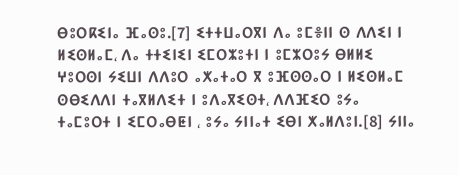ⴱⵓⵔⴽⵉⵏⴰ ⴼⴰⵙⵓ.[7] ⵉⵜⵜⵡⴰⵔⴳⵏ ⴷⴰ ⵓⵎⴻⵏⵏ ⵙ ⴷⴷⵉⵏ ⵏ ⵍⵉⵙⵍⴰⵎ، ⴷⴰ ⵜⵜⵉⵏⵉⵏ ⵉⵎⵔⵣⵓⵜⵏ ⵏ ⵓⵎⵣⵔⵓⵢ ⴱⵍⵍⵉ ⵖⵓⵔⵙⵏ ⵢⵉⵡⵏ ⴷⴷⵓⵔ ⴰⵅⴰⵜⴰⵔ ⴳ ⵓⴼⵙⵙⴰⵔ ⵏ ⵍⵉⵙⵍⴰⵎ ⵙⴱⵉⴷⴷⵏ ⵜⴰⴳⵍⴷⵉⵜ ⵏ ⵓⴷⴰⴳⵉⵙⵜ، ⴷⴷⴼⵉⵔ ⵓⵢⴰ ⵜⴰⵎⵓⵔⵜ ⵏ ⵉⵎⵔⴰⴱⵟⵏ ، ⵓⵢⴰ ⵢⵏⵏⴰⵜ ⵉⴱⵏ ⵅⴰⵍⴷⵓⵏ.[8] ⵢⵏⵏⴰ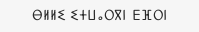ⴱⵍⵍⵉ ⵉⵜⵡⴰⵔⴳⵏ ⴹⴼⵔⵏ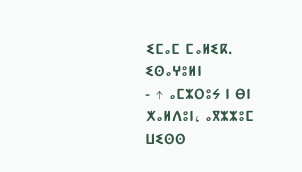ⵉⵎⴰⵎ ⵎⴰⵍⵉⴽ.
ⵉⵙⴰⵖⵓⵍⵏ
- ↑ ⴰⵎⵣⵔⵓⵢ ⵏ ⴱⵏ ⵅⴰⵍⴷⵓⵏ، ⴰⴳⵣⵣⵓⵎ ⵡⵉⵙⵙ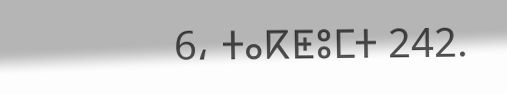6، ⵜⴰⴽⵟⵓⵎⵜ 242.